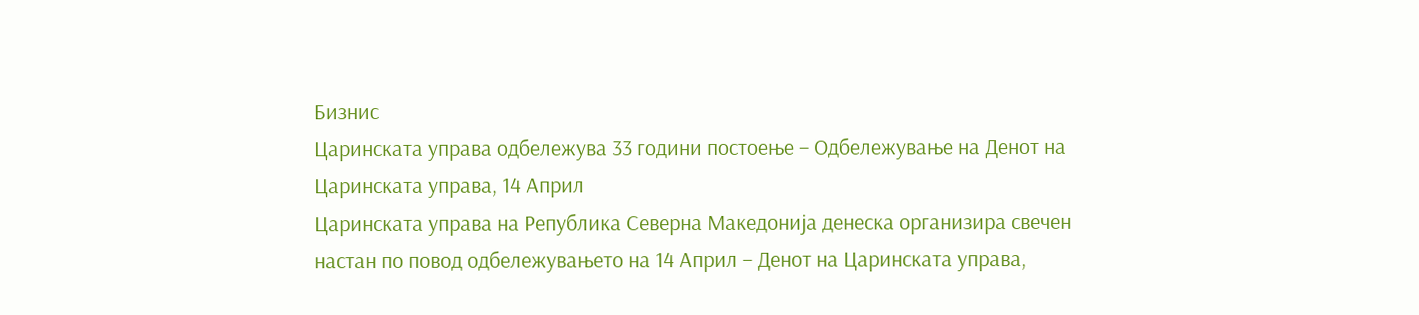Бизнис
Царинската управа одбележува 33 години постоење – Одбележување на Денот на Царинската управа, 14 Април
Царинската управа на Република Северна Македонија денеска организира свечен настан по повод одбележувањето на 14 Април – Денот на Царинската управа,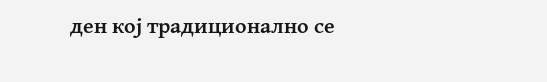ден кој традиционално се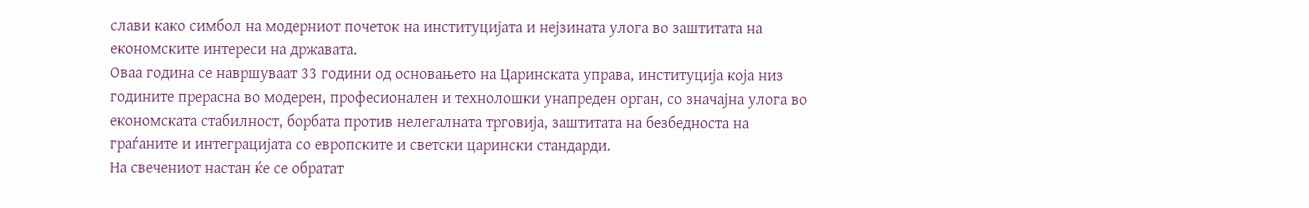слави како симбол на модерниот почеток на институцијата и нејзината улога во заштитата на економските интереси на државата.
Оваа година се навршуваат 33 години од основањето на Царинската управа, институција која низ годините прерасна во модерен, професионален и технолошки унапреден орган, со значајна улога во економската стабилност, борбата против нелегалната трговија, заштитата на безбедноста на граѓаните и интеграцијата со европските и светски царински стандарди.
На свечениот настан ќе се обратат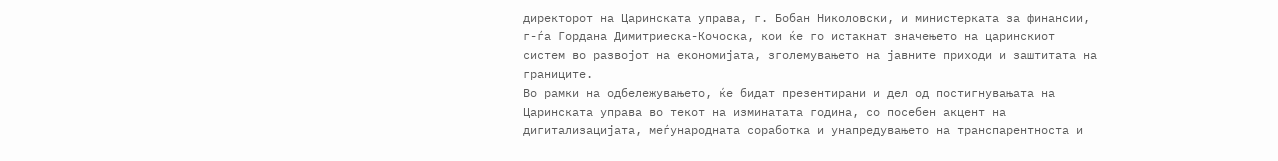директорот на Царинската управа, г. Бобан Николовски, и министерката за финансии, г-ѓа Гордана Димитриеска-Кочоска, кои ќе го истакнат значењето на царинскиот систем во развојот на економијата, зголемувањето на јавните приходи и заштитата на границите.
Во рамки на одбележувањето, ќе бидат презентирани и дел од постигнувањата на Царинската управа во текот на изминатата година, со посебен акцент на дигитализацијата, меѓународната соработка и унапредувањето на транспарентноста и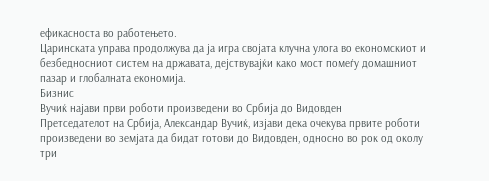ефикасноста во работењето.
Царинската управа продолжува да ја игра својата клучна улога во економскиот и безбедносниот систем на државата, дејствувајќи како мост помеѓу домашниот пазар и глобалната економија.
Бизнис
Вучиќ најави први роботи произведени во Србија до Видовден
Претседателот на Србија, Александар Вучиќ, изјави дека очекува првите роботи произведени во земјата да бидат готови до Видовден, односно во рок од околу три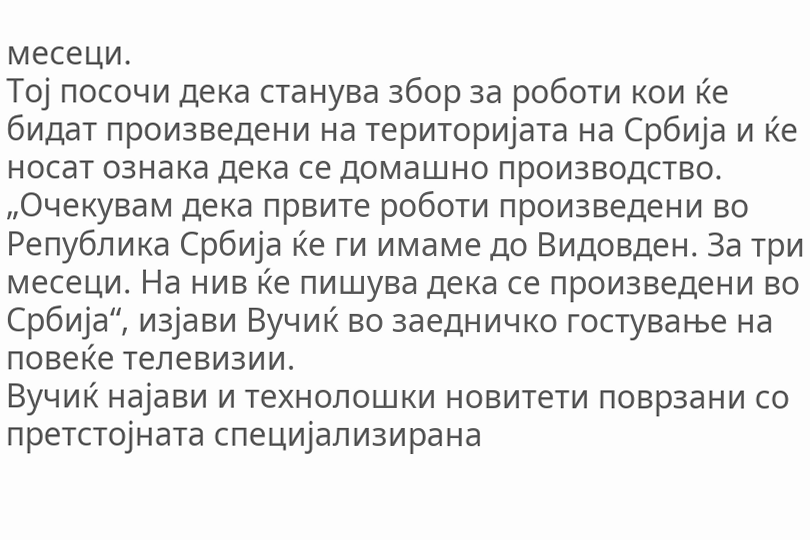месеци.
Тој посочи дека станува збор за роботи кои ќе бидат произведени на територијата на Србија и ќе носат ознака дека се домашно производство.
„Очекувам дека првите роботи произведени во Република Србија ќе ги имаме до Видовден. За три месеци. На нив ќе пишува дека се произведени во Србија“, изјави Вучиќ во заедничко гостување на повеќе телевизии.
Вучиќ најави и технолошки новитети поврзани со претстојната специјализирана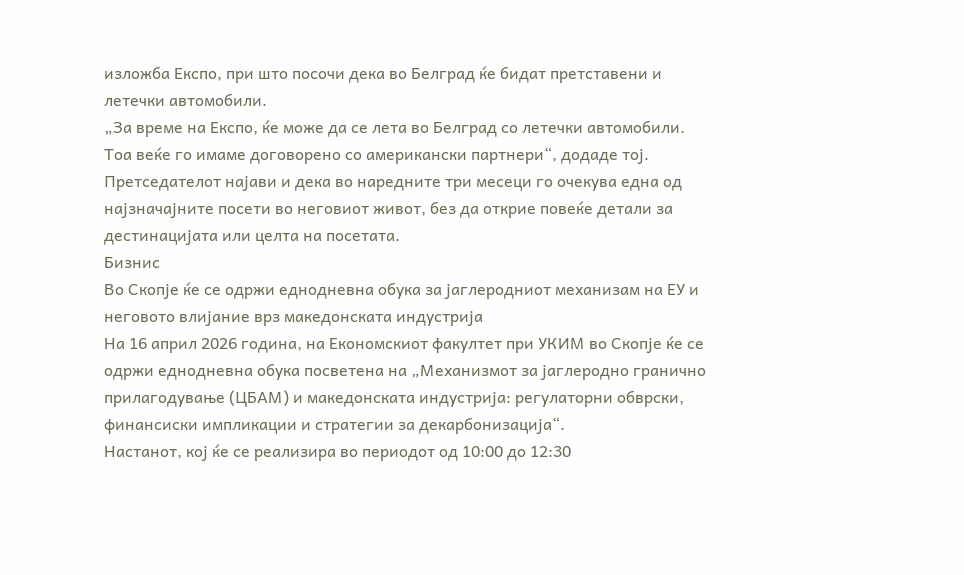изложба Експо, при што посочи дека во Белград ќе бидат претставени и летечки автомобили.
„За време на Експо, ќе може да се лета во Белград со летечки автомобили. Тоа веќе го имаме договорено со американски партнери“, додаде тој.
Претседателот најави и дека во наредните три месеци го очекува една од најзначајните посети во неговиот живот, без да открие повеќе детали за дестинацијата или целта на посетата.
Бизнис
Во Скопје ќе се одржи еднодневна обука за јаглеродниот механизам на ЕУ и неговото влијание врз македонската индустрија
На 16 април 2026 година, на Економскиот факултет при УКИМ во Скопје ќе се одржи еднодневна обука посветена на „Механизмот за јаглеродно гранично прилагодување (ЦБАМ) и македонската индустрија: регулаторни обврски, финансиски импликации и стратегии за декарбонизација“.
Настанот, кој ќе се реализира во периодот од 10:00 до 12:30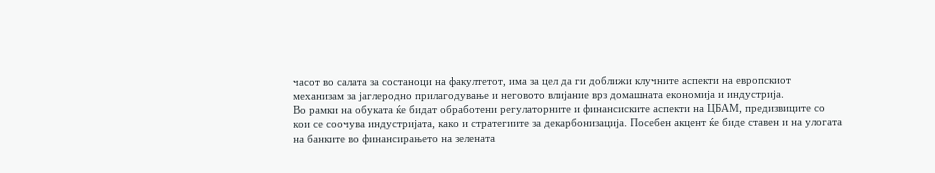часот во салата за состаноци на факултетот, има за цел да ги доближи клучните аспекти на европскиот механизам за јаглеродно прилагодување и неговото влијание врз домашната економија и индустрија.
Во рамки на обуката ќе бидат обработени регулаторните и финансиските аспекти на ЦБАМ, предизвиците со кои се соочува индустријата, како и стратегиите за декарбонизација. Посебен акцент ќе биде ставен и на улогата на банките во финансирањето на зелената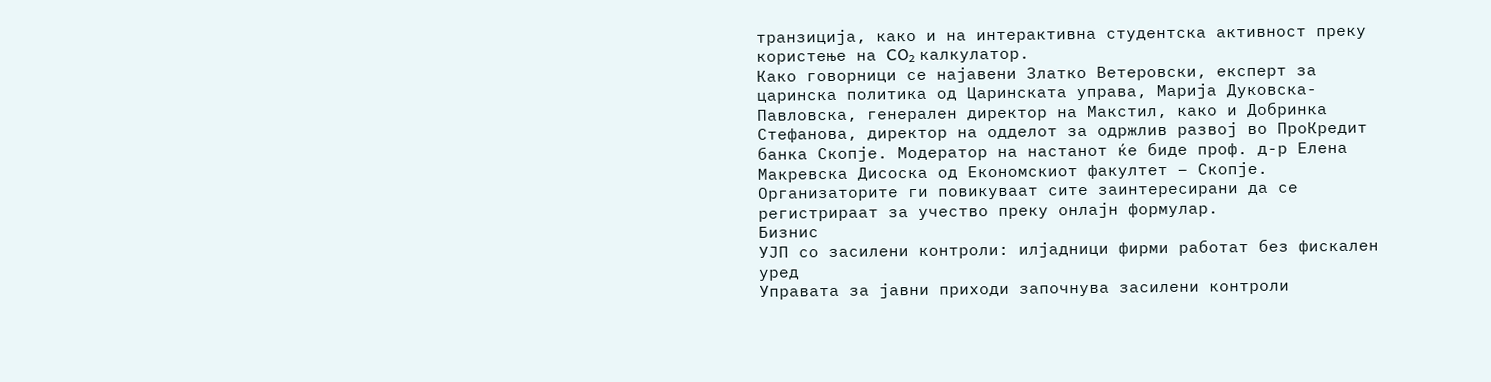транзиција, како и на интерактивна студентска активност преку користење на CO₂ калкулатор.
Како говорници се најавени Златко Ветеровски, експерт за царинска политика од Царинската управа, Марија Дуковска-Павловска, генерален директор на Макстил, како и Добринка Стефанова, директор на одделот за одржлив развој во ПроКредит банка Скопје. Модератор на настанот ќе биде проф. д-р Елена Макревска Дисоска од Економскиот факултет – Скопје.
Организаторите ги повикуваат сите заинтересирани да се регистрираат за учество преку онлајн формулар.
Бизнис
УЈП со засилени контроли: илјадници фирми работат без фискален уред
Управата за јавни приходи започнува засилени контроли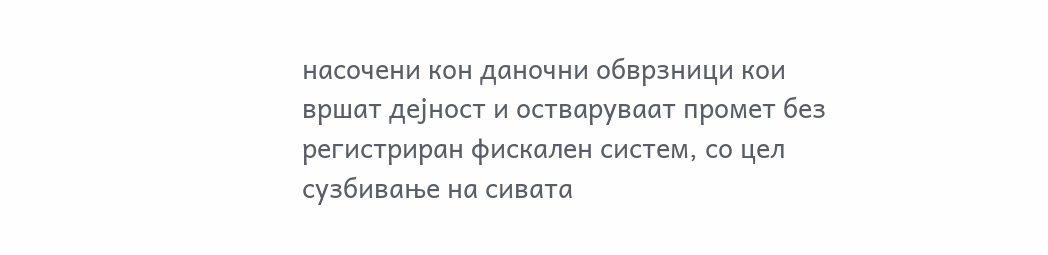насочени кон даночни обврзници кои вршат дејност и остваруваат промет без регистриран фискален систем, со цел сузбивање на сивата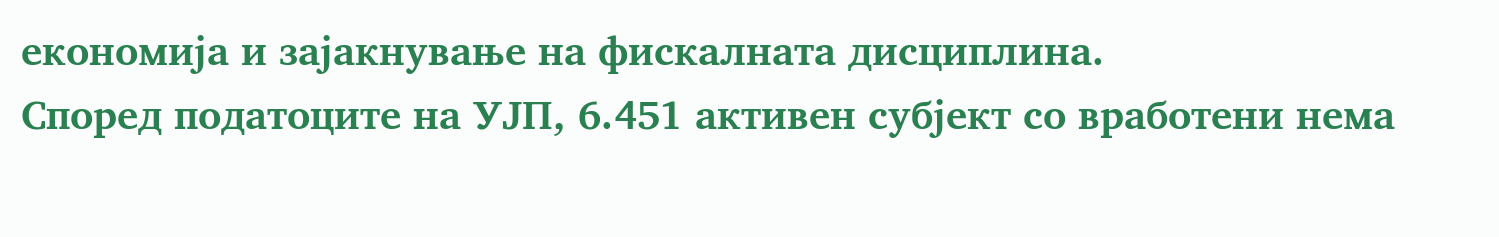економија и зајакнување на фискалната дисциплина.
Според податоците на УЈП, 6.451 активен субјект со вработени нема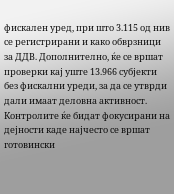фискален уред, при што 3.115 од нив се регистрирани и како обврзници за ДДВ. Дополнително, ќе се вршат проверки кај уште 13.966 субјекти без фискални уреди, за да се утврди дали имаат деловна активност.
Контролите ќе бидат фокусирани на дејности каде најчесто се вршат готовински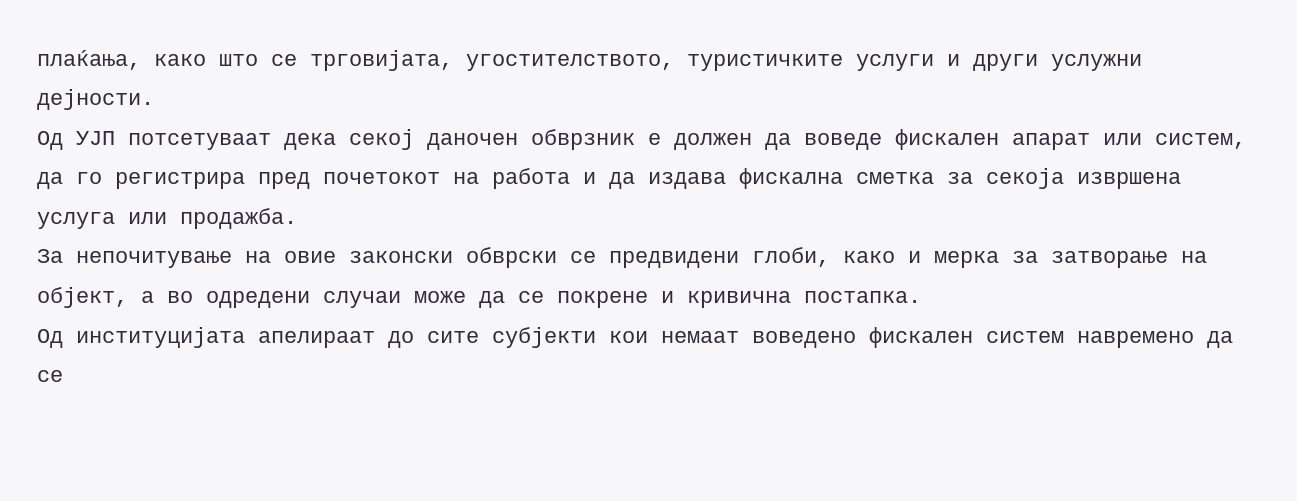плаќања, како што се трговијата, угостителството, туристичките услуги и други услужни дејности.
Од УЈП потсетуваат дека секој даночен обврзник е должен да воведе фискален апарат или систем, да го регистрира пред почетокот на работа и да издава фискална сметка за секоја извршена услуга или продажба.
За непочитување на овие законски обврски се предвидени глоби, како и мерка за затворање на објект, а во одредени случаи може да се покрене и кривична постапка.
Од институцијата апелираат до сите субјекти кои немаат воведено фискален систем навремено да се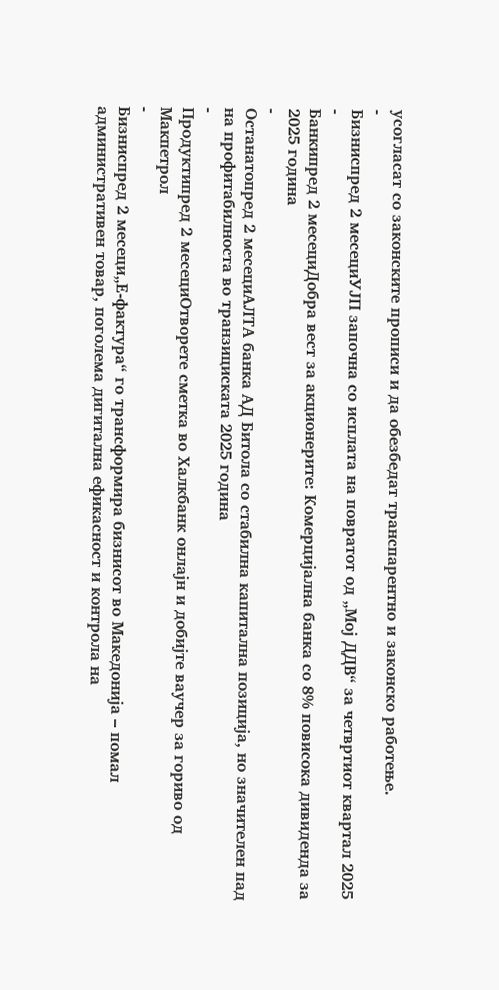усогласат со законските прописи и да обезбедат транспарентно и законско работење.
-
Бизниспред 2 месециУЈП започна со исплата на повратот од „Мој ДДВ“ за четвртиот квартал 2025
-
Банкипред 2 месециДобра вест за акционерите: Комерцијална банка со 8% повисока дивиденда за 2025 година
-
Останатопред 2 месециАЛТА банка АД Битола со стабилна капитална позиција, но значителен пад на профитабилноста во транзициската 2025 година
-
Продуктипред 2 месециОтворете сметка во Халкбанк онлајн и добијте ваучер за гориво од Макпетрол
-
Бизниспред 2 месеци„Е-фактура“ го трансформира бизнисот во Македонија – помал административен товар, поголема дигитална ефикасност и контрола на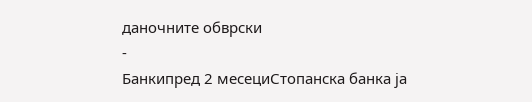даночните обврски
-
Банкипред 2 месециСтопанска банка ја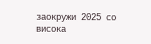заокружи 2025 со висока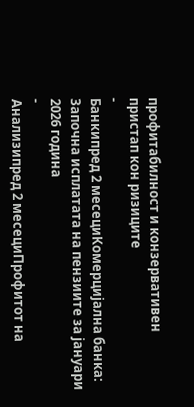профитабилност и конзервативен пристап кон ризиците
-
Банкипред 2 месециКомерцијална банка: Започна исплатата на пензиите за јануари 2026 година
-
Анализипред 2 месециПрофитот на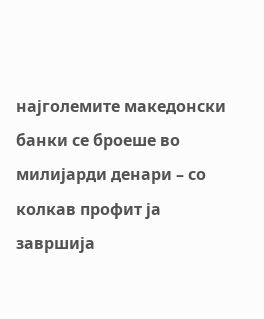најголемите македонски банки се броеше во милијарди денари – со колкав профит ја завршија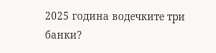2025 година водечките три банки?